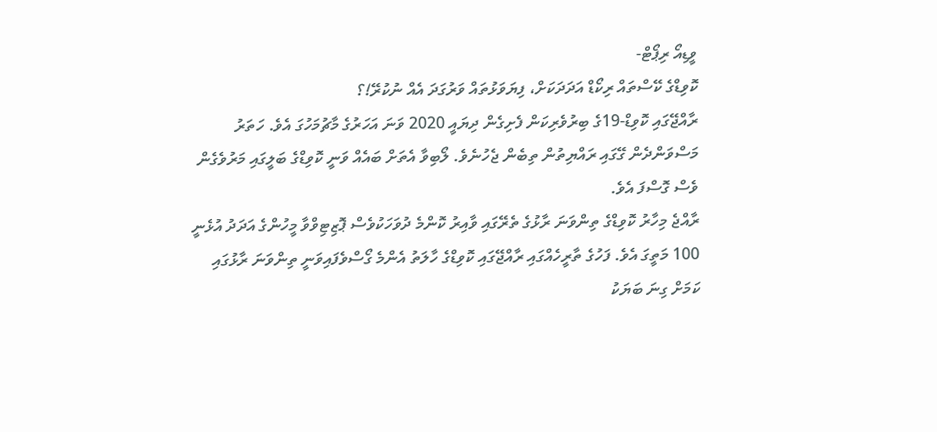ވީޑިއޯ ރިޕޯޓް-
ކޮވިޑްގެ ކޭސްތައް ރިކޯޑް އަދަދަކަށް، ފިޔަވަޅުތައް ވަރުގަދަ އެއް ނުކުރޭ!؟
ރާއްޖޭގައި ކޮވިޑް-19ގެ ބިރުވެރިކަން ފެށިގެން ދިޔައީ 2020 ވަނަ އަހަރުގެ މާޗުމަހުގަ އެވެ. ހަތަރު މަސްވަންދެން ގޭގައި ރައްޔިތުން ތިބެން ޖެހުނެވެ. ލޯބިވާ އެތަށް ބައެއް ވަނީ ކޮވިޑްގެ ބަލީގައި މަރުވެގެން ވެސް ގޮސްފަ އެވެ.
ރާއްޖެ މިހާރު ކޮވިޑްގެ ތިންވަނަ ރާޅުގެ ތެރޭގައި ވާއިރު ކޮންމެ ދުވަހަކުވެސް ޕޮޒިޓިވްވާ މީހުންގެ އަދަދު އުޅެނީ 100 މަތީގަ އެވެ. ފަހުގެ ތާރީހެއްގައި ރާއްޖޭގައި ކޮވިޑްގެ ހާލަތު އެންމެ ގޯސްވެފައިވަނީ ތިންވަނަ ރާޅުގައި ކަމަށް ގިނަ ބަޔަކު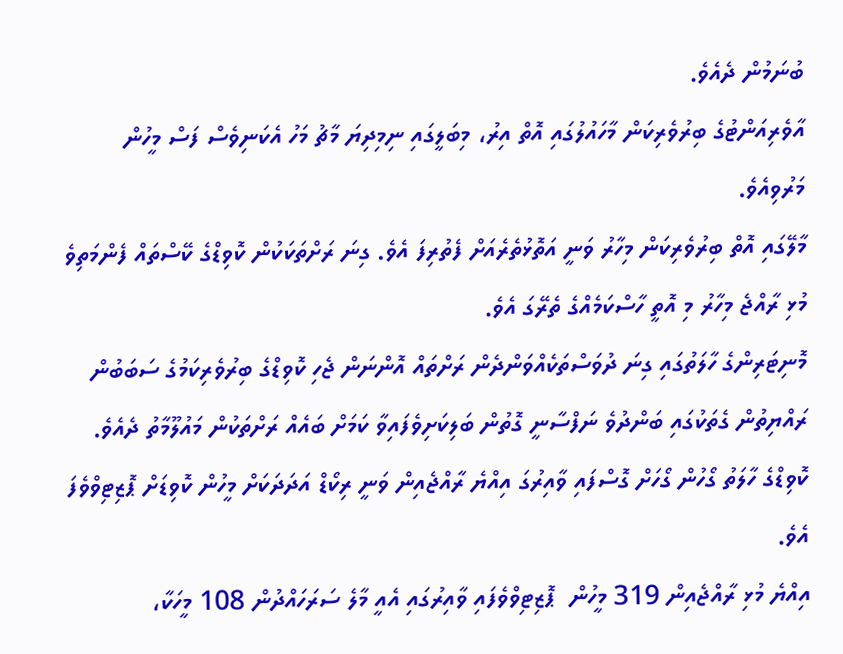ބުނަމުން ދެއެވެ.
އާވެރިއަންޓުގެ ބިރުވެރިކަން މާހައުލުގައި އޮތް އިރު، މިބަލީގައި ނިމިދިޔަ މާޗު މަހު އެކަނިވެސް ފަސް މީހުން މަރުވިއެވެ.
މާލޭގައި އޮތް ބިރުވެރިކަން މިހާރު ވަނީ އަތޮޅުތެރެއަށް ފެތުރިފަ އެވެ. ގިނަ ރަށްތަކަކުން ކޮވިޑްގެ ކޭސްތައް ފެންމަތިވެ މުޅި ރާއްޖެ މިހާރު މި އޮތީ ހާސްކަމެއްގެ ތެރޭގަ އެވެ.
މޮނިޓަރިންގެ ހާލަތުގައި ގިނަ ދުވަސްތަކެއްވަންދެން ރަށްތައް އޮންނަން ޖެހި ކޮވިޑްގެ ބިރުވެރިކަމުގެ ސަބަބުން ރައްޔިތުން ގެތަކުގައި ބަންދުވެ ނަފްސާނީ ގޮތުން ބަލިކަށިވެފައިވާ ކަމަށް ބައެއް ރަށްތަކުން މައުލޫމާތު ދެއެވެ.
ކޮވިޑްގެ ހާލަތު ގޯހުން ގޯހަށް ގޮސްފައި ވާއިރުގަ އިއްޔެ ރާއްޖެއިން ވަނީ ރިކޯޑް އަދަދަކަށް މީހުން ކޮވިޑަށް ޕޮޒިޓިވްވެފަ އެވެ.
އިއްޔެ މުޅި ރާއްޖެއިން 319 މީހުން  ޕޮޒިޓިވްވެފައި ވާއިރުގައި އެއީ މާލެ ސަރަހައްދުން 108 މީހަކާ،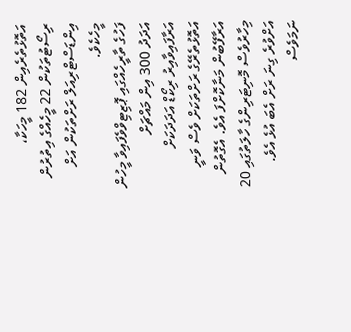އަތޮޅުތެރެއިން 182 މީހަކާ، ރިސޯޓުތަކުން 22 މީހެއްގެ އިތުރުން އިންޑަސްޓްރިއަލް ރަށްތަކުން އަށް މީހެކެވެ.
ފަހުގެ ތާރީހެއްގައި ޕޮޒިޓިވްވެފައިވާ މީހުން އަދަދު 300 އިން މައްޗަށް އަރާފައިވާއިރު ރިކޯޑް އަދަދަކަށް އަތޮޅުތެރޭގެ ރަށްތަކަށް ވެސް ވަނީ އަރާފޭބުން މަނާކޮށްފަ އެވެ. އެގޮތުން މިހާރުވެސް މޮނިޓަރިންގެ ހާލަތުގައި 20 އަށްވުރެ ގިނަ ރަށް އެބަ އުޅެ އެވެ.
ނަމަވެސް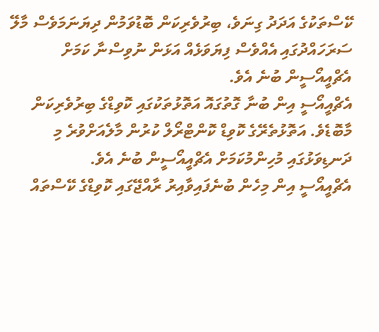ކޭސްތަކުގެ އަދަދު ގިނަވެ، ބިރުވެރިކަން ބޮޑުވަމުން ދިޔަނަމަވެސް މާލޭ ސަރަހައްދުގައި އެއްވެސް ފިޔަވަޅެއް އަޅަން ނުވިސްނާ ކަމަށް އެޗްއީއޯސީން ބުނެ އެވެ.
އެޗްއީއޯސީ އިން ބުނާ ގޮތުގައޮ އަތޮޅުތަކުގައި ކޮވިޑްގެ ބިރުވެރިކަން މާބޮޑެވެ. އަތޮޅުތެރޭގެ ކޮވިޑް ކޮންޓްރޯލް ކުރުން މާލެއަށްވުރެ މި ދަނޑިވަޅުގައި މުހިންމުކަމަށް އެޗްއީއޯސީން ބުނެ އެވެ.
އެޗްއީއޯސީ އިން މިހެން ބުނެފައިވާއިރު ރާއްޖޭގައި ކޮވިޑްގެ ކޭސްތައް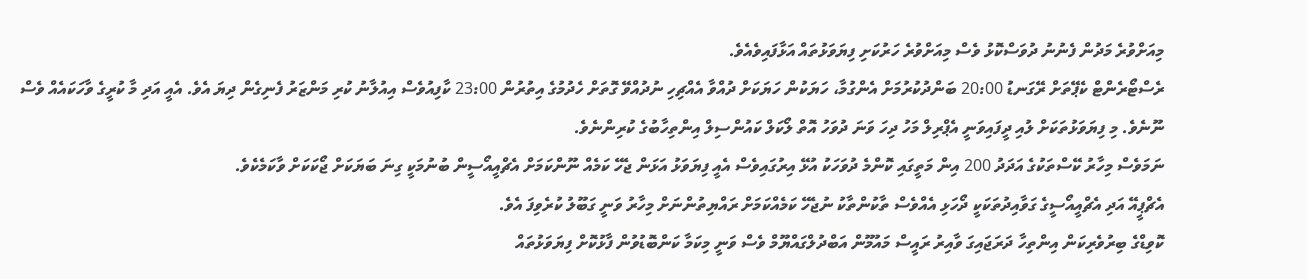މިއަށްވުރެ މަދުން ފެނުނު ދުވަސްކޮޅު ވެސް މިއަށްވުރެ ހަރުކަށި ފިޔަވަޅުތައް އަޅާފައިވެއެވެ.
ރެސްޓޯރެންޓް ކެޕޭތަށް ރޭގަނޑު 20:00 ބަންދުކުރުމަށް އެންގުމާ، ހަޔަކުން ހަޔަކަށް ދުއްވާ އެއްޗިހި ނުދުއްވޭ ގޮތަށް ހެދުމުގެ އިތުރުން 23:00 ކާފިއުވެސް އިއުލާނު ކުރި މަންޒަރު ފެނިގެން ދިޔަ އެވެ. އެއީ އަދި މާ ކުރީގެ ވާހަކައެއް ވެސް ނޫނެވެ. މި ފިޔަވަޅުތަކަށް ލުއި ދީފައިވަނީ އެޕްރިލް މަހު ދިހަ ވަނަ ދުވަހު އޮތް ލޯކަލް ކައުންސިލް އިންތިހާބުގެ ކުރިންނެވެ.
ނަމަވެސް މިހާރު ކޭސްތަކުގެ އަދަދު 200 އިން މަތީގައި ކޮންމެ ދުވަހަކު އުޅޭ އިރުގައިވެސް އެއީ ފިޔަވަޅު އަޅަން ޖެހޭ ކަމެއް ނޫންކަމަށް އެޗްއީއޯސީން ބުނުމަކީ ގިނަ ބަޔަކަށް ޖޯކަކަށް ވާކަމެކެވެ.
އެޗްޕީއޭ އަދި އެޗްއީއޯސީގެ ގަވާއިދުތަކަކީ ދޯހަޅި އެއްވެސް ތާކުންތާކު ނުޖެހޭ ކަމެއްކަމަށް ރައްޔިތުންނަށް މިހާރު ވަނީ ގަބޫލު ކުރެވިފަ އެވެ.
ކޮވިޑްގެ ބިރުވެރިކަން އިންތިހާ ދަރަޖައިގަ ވާއިރު ރައީސް މައުމޫން އަބްދުލްގައްޔޫމް ވެސް ވަނީ މިކަމާ ކަންބޮޑުވުން ފާޅުކޮށް ފިޔަވަޅުތައް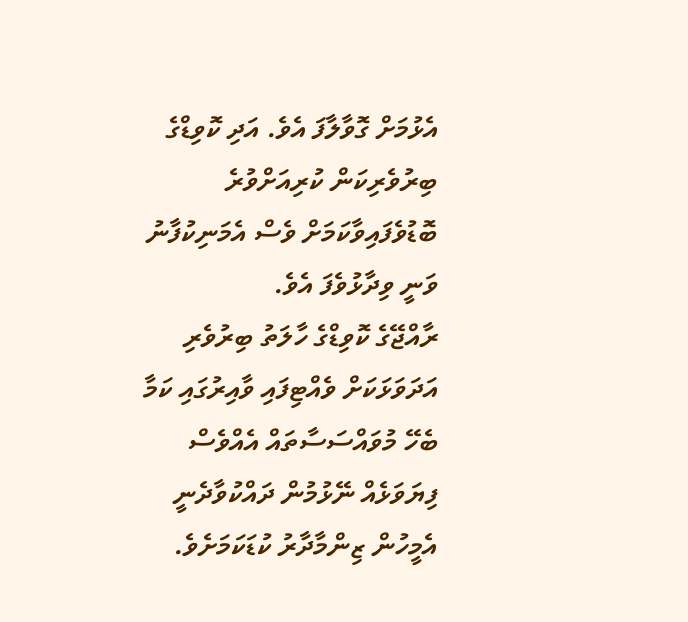އެޅުމަށް ގޮވާލާފަ އެވެ. އަދި ކޮވިޑްގެ ބިރުވެރިކަން ކުރިއަށްވުރެ ބޮޑުވެފައިވާކަމަށް ވެސް އެމަނިކުފާނު ވަނީ ވިދާޅުވެފަ އެވެ.
ރާއްޖޭގެ ކޮވިޑްގެ ހާލަތު ބިރުވެރި އަދަވަޅަކަށް ވެއްޓިފައި ވާއިރުގައި ކަމާ ބެހޭ މުވައްސަސާތައް އެއްވެސް ފިޔަވަޅެއް ނޭޅުމުން ދައްކުވާދެނީ އެމީހުން ޒިންމާދާރު ކުޑަކަމަށެވެ.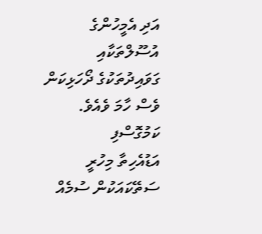އަދި އެމީހުންގެ އުސޫލްތަކާއި ގަވައިދުތަކުގެ ދޯހަޅިކަން ވެސް ހާމަ ވެއެވެ.
ކަމުގޮސްފި
އަޑުއެހިތާ މިހުރީ
ސަތޭކައަކުން ސުމެއް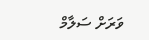ވަރަށް ސަލާމް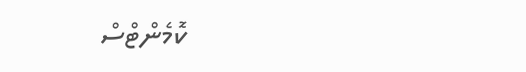ކޮމެންޓްސް